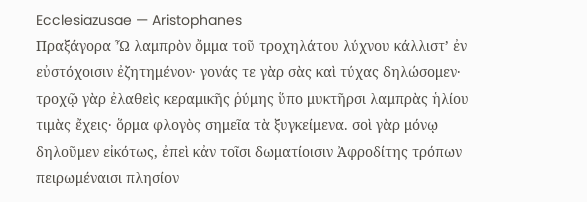Ecclesiazusae — Aristophanes
Πραξάγορα Ὦ λαμπρὸν ὄμμα τοῦ τροχηλάτου λύχνου κάλλιστʼ ἐν εὐστόχοισιν ἐζητημένον· γονάς τε γὰρ σὰς καὶ τύχας δηλώσομεν· τροχῷ γὰρ ἐλαθεὶς κεραμικῆς ῥύμης ὕπο μυκτῆρσι λαμπρὰς ἡλίου τιμὰς ἔχεις· ὅρμα φλογὸς σημεῖα τὰ ξυγκείμενα. σοὶ γὰρ μόνῳ δηλοῦμεν εἰκότως, ἐπεὶ κἀν τοῖσι δωματίοισιν Ἀφροδίτης τρόπων πειρωμέναισι πλησίον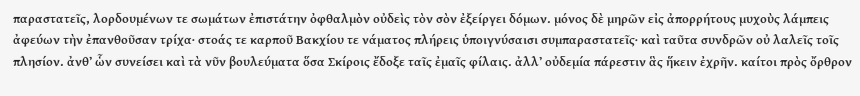παραστατεῖς, λορδουμένων τε σωμάτων ἐπιστάτην ὀφθαλμὸν οὐδεὶς τὸν σὸν ἐξείργει δόμων. μόνος δὲ μηρῶν εἰς ἀπορρήτους μυχοὺς λάμπεις ἀφεύων τὴν ἐπανθοῦσαν τρίχα· στοάς τε καρποῦ Βακχίου τε νάματος πλήρεις ὑποιγνύσαισι συμπαραστατεῖς· καὶ ταῦτα συνδρῶν οὐ λαλεῖς τοῖς πλησίον. ἀνθʼ ὧν συνείσει καὶ τὰ νῦν βουλεύματα ὅσα Σκίροις ἔδοξε ταῖς ἐμαῖς φίλαις. ἀλλʼ οὐδεμία πάρεστιν ἃς ἥκειν ἐχρῆν. καίτοι πρὸς ὄρθρον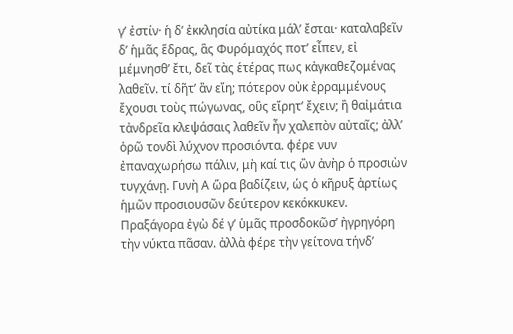γʼ ἐστίν· ἡ δʼ ἐκκλησία αὐτίκα μάλʼ ἔσται· καταλαβεῖν δʼ ἡμᾶς ἕδρας, ἃς Φυρόμαχός ποτʼ εἶπεν, εἰ μέμνησθʼ ἔτι, δεῖ τὰς ἑτέρας πως κἀγκαθεζομένας λαθεῖν. τί δῆτʼ ἂν εἴη; πότερον οὐκ ἐρραμμένους ἔχουσι τοὺς πώγωνας, οὓς εἴρητʼ ἔχειν; ἢ θαἰμάτια τἀνδρεῖα κλεψάσαις λαθεῖν ἦν χαλεπὸν αὐταῖς; ἀλλʼ ὁρῶ τονδὶ λύχνον προσιόντα. φέρε νυν ἐπαναχωρήσω πάλιν, μὴ καί τις ὢν ἀνὴρ ὁ προσιὼν τυγχάνῃ. Γυνὴ Α ὥρα βαδίζειν, ὡς ὁ κῆρυξ ἀρτίως ἡμῶν προσιουσῶν δεύτερον κεκόκκυκεν. Πραξάγορα ἐγὼ δέ γʼ ὑμᾶς προσδοκῶσʼ ἠγρηγόρη τὴν νύκτα πᾶσαν. ἀλλὰ φέρε τὴν γείτονα τήνδʼ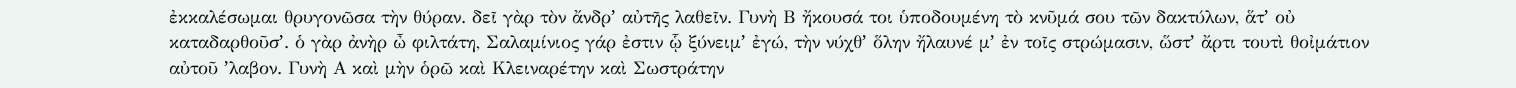ἐκκαλέσωμαι θρυγονῶσα τὴν θύραν. δεῖ γὰρ τὸν ἄνδρʼ αὐτῆς λαθεῖν. Γυνὴ Β ἤκουσά τοι ὑποδουμένη τὸ κνῦμά σου τῶν δακτύλων, ἅτʼ οὐ καταδαρθοῦσʼ. ὁ γὰρ ἀνὴρ ὦ φιλτάτη, Σαλαμίνιος γάρ ἐστιν ᾧ ξύνειμʼ ἐγώ, τὴν νύχθʼ ὅλην ἤλαυνέ μʼ ἐν τοῖς στρώμασιν, ὥστʼ ἄρτι τουτὶ θοἰμάτιον αὐτοῦ ʼλαβον. Γυνὴ Α καὶ μὴν ὁρῶ καὶ Κλειναρέτην καὶ Σωστράτην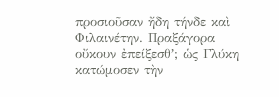προσιοῦσαν ἤδη τήνδε καὶ Φιλαινέτην. Πραξάγορα οὔκουν ἐπείξεσθʼ; ὡς Γλύκη κατώμοσεν τὴν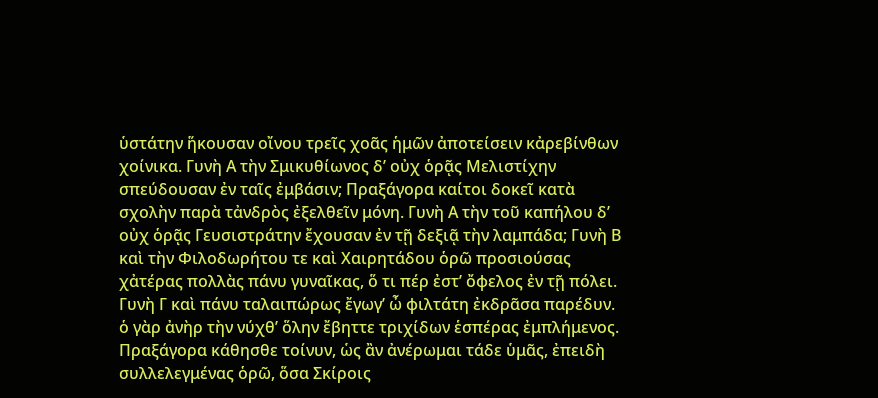ὑστάτην ἥκουσαν οἴνου τρεῖς χοᾶς ἡμῶν ἀποτείσειν κἀρεβίνθων χοίνικα. Γυνὴ Α τὴν Σμικυθίωνος δʼ οὐχ ὁρᾷς Μελιστίχην σπεύδουσαν ἐν ταῖς ἐμβάσιν; Πραξάγορα καίτοι δοκεῖ κατὰ σχολὴν παρὰ τἀνδρὸς ἐξελθεῖν μόνη. Γυνὴ Α τὴν τοῦ καπήλου δʼ οὐχ ὁρᾷς Γευσιστράτην ἔχουσαν ἐν τῇ δεξιᾷ τὴν λαμπάδα; Γυνὴ Β καὶ τὴν Φιλοδωρήτου τε καὶ Χαιρητάδου ὁρῶ προσιούσας χἀτέρας πολλὰς πάνυ γυναῖκας, ὅ τι πέρ ἐστʼ ὄφελος ἐν τῇ πόλει. Γυνὴ Γ καὶ πάνυ ταλαιπώρως ἔγωγʼ ὦ φιλτάτη ἐκδρᾶσα παρέδυν. ὁ γὰρ ἀνὴρ τὴν νύχθʼ ὅλην ἔβηττε τριχίδων ἑσπέρας ἐμπλήμενος. Πραξάγορα κάθησθε τοίνυν, ὡς ἂν ἀνέρωμαι τάδε ὑμᾶς, ἐπειδὴ συλλελεγμένας ὁρῶ, ὅσα Σκίροις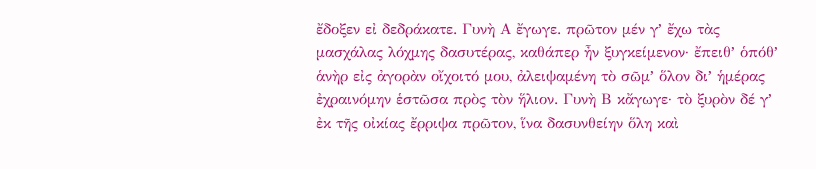ἔδοξεν εἰ δεδράκατε. Γυνὴ Α ἔγωγε. πρῶτον μέν γʼ ἔχω τὰς μασχάλας λόχμης δασυτέρας, καθάπερ ἦν ξυγκείμενον· ἔπειθʼ ὁπόθʼ ἁνὴρ εἰς ἀγορὰν οἴχοιτό μου, ἀλειψαμένη τὸ σῶμʼ ὅλον διʼ ἡμέρας ἐχραινόμην ἑστῶσα πρὸς τὸν ἥλιον. Γυνὴ Β κἄγωγε· τὸ ξυρὸν δέ γʼ ἐκ τῆς οἰκίας ἔρριψα πρῶτον, ἵνα δασυνθείην ὅλη καὶ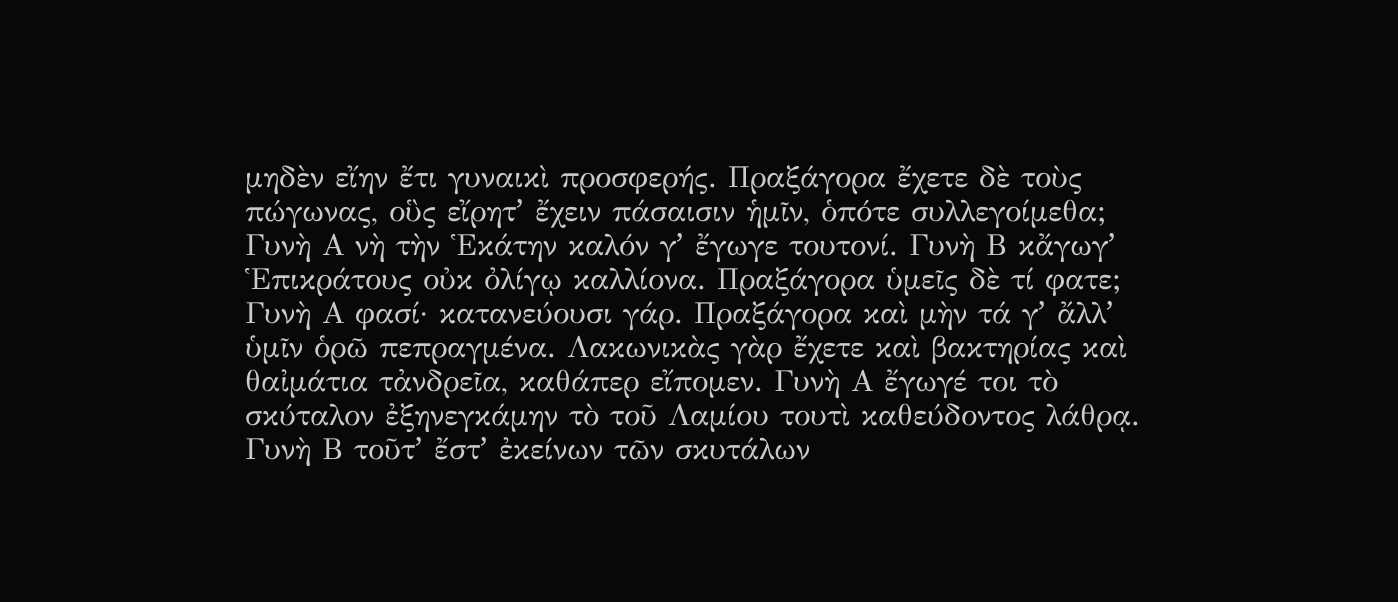μηδὲν εἴην ἔτι γυναικὶ προσφερής. Πραξάγορα ἔχετε δὲ τοὺς πώγωνας, οὓς εἴρητʼ ἔχειν πάσαισιν ἡμῖν, ὁπότε συλλεγοίμεθα; Γυνὴ Α νὴ τὴν Ἑκάτην καλόν γʼ ἔγωγε τουτονί. Γυνὴ Β κἄγωγʼ Ἑπικράτους οὐκ ὀλίγῳ καλλίονα. Πραξάγορα ὑμεῖς δὲ τί φατε; Γυνὴ Α φασί· κατανεύουσι γάρ. Πραξάγορα καὶ μὴν τά γʼ ἄλλʼ ὑμῖν ὁρῶ πεπραγμένα. Λακωνικὰς γὰρ ἔχετε καὶ βακτηρίας καὶ θαἰμάτια τἀνδρεῖα, καθάπερ εἴπομεν. Γυνὴ Α ἔγωγέ τοι τὸ σκύταλον ἐξηνεγκάμην τὸ τοῦ Λαμίου τουτὶ καθεύδοντος λάθρᾳ. Γυνὴ Β τοῦτʼ ἔστʼ ἐκείνων τῶν σκυτάλων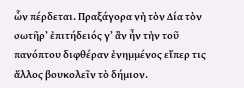ὧν πέρδεται. Πραξάγορα νὴ τὸν Δία τὸν σωτῆρʼ ἐπιτήδειός γʼ ἂν ἦν τὴν τοῦ πανόπτου διφθέραν ἐνημμένος εἴπερ τις ἄλλος βουκολεῖν τὸ δήμιον.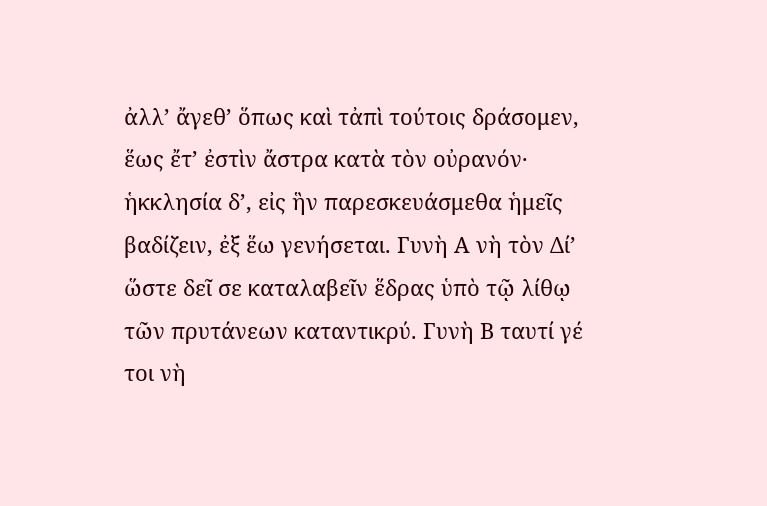ἀλλʼ ἄγεθʼ ὅπως καὶ τἀπὶ τούτοις δράσομεν, ἕως ἔτʼ ἐστὶν ἄστρα κατὰ τὸν οὐρανόν· ἡκκλησία δʼ, εἰς ἣν παρεσκευάσμεθα ἡμεῖς βαδίζειν, ἐξ ἕω γενήσεται. Γυνὴ Α νὴ τὸν Δίʼ ὥστε δεῖ σε καταλαβεῖν ἕδρας ὑπὸ τῷ λίθῳ τῶν πρυτάνεων καταντικρύ. Γυνὴ Β ταυτί γέ τοι νὴ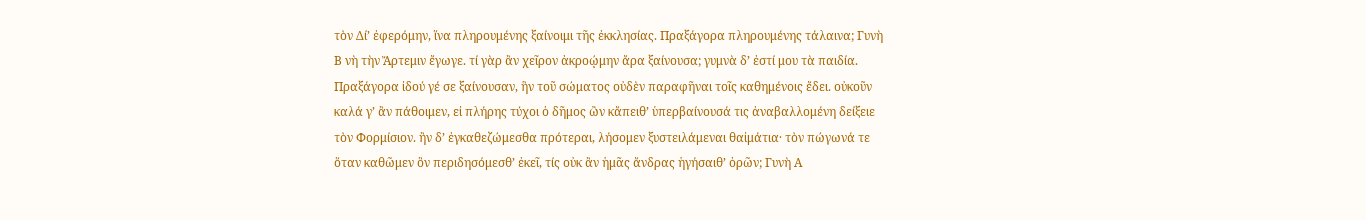τὸν Δίʼ ἐφερόμην, ἵνα πληρουμένης ξαίνοιμι τῆς ἐκκλησίας. Πραξάγορα πληρουμένης τάλαινα; Γυνὴ Β νὴ τὴν Ἄρτεμιν ἔγωγε. τί γὰρ ἂν χεῖρον ἀκροῴμην ἄρα ξαίνουσα; γυμνὰ δʼ ἐστί μου τὰ παιδία. Πραξάγορα ἰδού γέ σε ξαίνουσαν, ἣν τοῦ σώματος οὐδὲν παραφῆναι τοῖς καθημένοις ἔδει. οὐκοῦν καλά γʼ ἂν πάθοιμεν, εἰ πλήρης τύχοι ὁ δῆμος ὢν κἄπειθʼ ὑπερβαίνουσά τις ἀναβαλλομένη δείξειε τὸν Φορμίσιον. ἢν δʼ ἐγκαθεζώμεσθα πρότεραι, λήσομεν ξυστειλάμεναι θαἰμάτια· τὸν πώγωνά τε ὅταν καθῶμεν ὃν περιδησόμεσθʼ ἐκεῖ, τίς οὐκ ἂν ἡμᾶς ἄνδρας ἡγήσαιθʼ ὁρῶν; Γυνὴ Α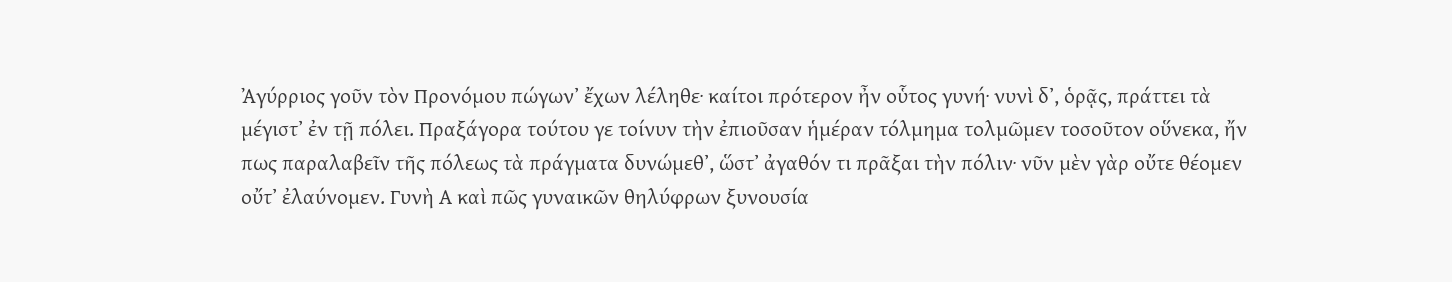Ἀγύρριος γοῦν τὸν Προνόμου πώγωνʼ ἔχων λέληθε· καίτοι πρότερον ἦν οὗτος γυνή· νυνὶ δʼ, ὁρᾷς, πράττει τὰ μέγιστʼ ἐν τῇ πόλει. Πραξάγορα τούτου γε τοίνυν τὴν ἐπιοῦσαν ἡμέραν τόλμημα τολμῶμεν τοσοῦτον οὕνεκα, ἤν πως παραλαβεῖν τῆς πόλεως τὰ πράγματα δυνώμεθʼ, ὥστʼ ἀγαθόν τι πρᾶξαι τὴν πόλιν· νῦν μὲν γὰρ οὔτε θέομεν οὔτʼ ἐλαύνομεν. Γυνὴ Α καὶ πῶς γυναικῶν θηλύφρων ξυνουσία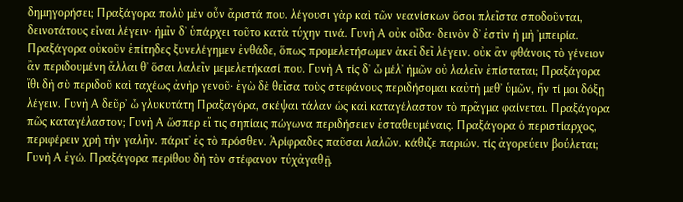δημηγορήσει; Πραξάγορα πολὺ μὲν οὖν ἄριστά που. λέγουσι γὰρ καὶ τῶν νεανίσκων ὅσοι πλεῖστα σποδοῦνται, δεινοτάτους εἶναι λέγειν· ἡμῖν δʼ ὑπάρχει τοῦτο κατὰ τύχην τινά. Γυνὴ Α οὐκ οἶδα· δεινὸν δʼ ἐστὶν ἡ μὴ ʼμπειρία. Πραξάγορα οὐκοῦν ἐπίτηδες ξυνελέγημεν ἐνθάδε, ὅπως προμελετήσωμεν ἁκεῖ δεῖ λέγειν. οὐκ ἂν φθάνοις τὸ γένειον ἂν περιδουμένη ἄλλαι θʼ ὅσαι λαλεῖν μεμελετήκασί που. Γυνὴ Α τίς δʼ ὦ μέλʼ ἡμῶν οὐ λαλεῖν ἐπίσταται; Πραξάγορα ἴθι δὴ σὺ περιδοῦ καὶ ταχέως ἀνὴρ γενοῦ· ἐγὼ δὲ θεῖσα τοὺς στεφάνους περιδήσομαι καὐτὴ μεθʼ ὑμῶν, ἤν τί μοι δόξῃ λέγειν. Γυνὴ Α δεῦρʼ ὦ γλυκυτάτη Πραξαγόρα, σκέψαι τάλαν ὡς καὶ καταγέλαστον τὸ πρᾶγμα φαίνεται. Πραξάγορα πῶς καταγέλαστον; Γυνὴ Α ὥσπερ εἴ τις σηπίαις πώγωνα περιδήσειεν ἐσταθευμέναις. Πραξάγορα ὁ περιστίαρχος, περιφέρειν χρὴ τὴν γαλῆν. πάριτʼ ἐς τὸ πρόσθεν. Ἀρίφραδες παῦσαι λαλῶν. κάθιζε παριών. τίς ἀγορεύειν βούλεται; Γυνὴ Α ἐγώ. Πραξάγορα περίθου δὴ τὸν στέφανον τύχἀγαθῇ.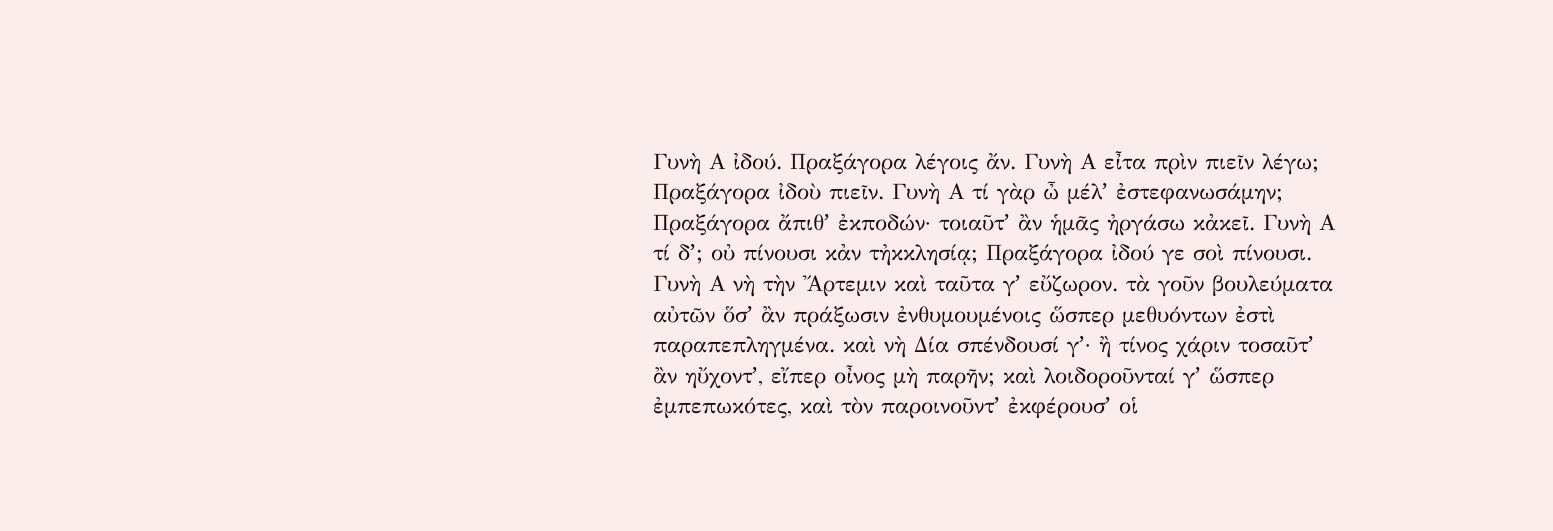Γυνὴ Α ἰδού. Πραξάγορα λέγοις ἄν. Γυνὴ Α εἶτα πρὶν πιεῖν λέγω; Πραξάγορα ἰδοὺ πιεῖν. Γυνὴ Α τί γὰρ ὦ μέλʼ ἐστεφανωσάμην; Πραξάγορα ἄπιθʼ ἐκποδών· τοιαῦτʼ ἂν ἡμᾶς ἠργάσω κἀκεῖ. Γυνὴ Α τί δʼ; οὐ πίνουσι κἀν τἠκκλησίᾳ; Πραξάγορα ἰδού γε σοὶ πίνουσι. Γυνὴ Α νὴ τὴν Ἄρτεμιν καὶ ταῦτα γʼ εὔζωρον. τὰ γοῦν βουλεύματα αὐτῶν ὅσʼ ἂν πράξωσιν ἐνθυμουμένοις ὥσπερ μεθυόντων ἐστὶ παραπεπληγμένα. καὶ νὴ Δία σπένδουσί γʼ· ἢ τίνος χάριν τοσαῦτʼ ἂν ηὔχοντʼ, εἴπερ οἶνος μὴ παρῆν; καὶ λοιδοροῦνταί γʼ ὥσπερ ἐμπεπωκότες, καὶ τὸν παροινοῦντʼ ἐκφέρουσʼ οἱ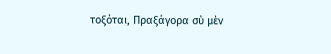τοξόται, Πραξάγορα σὺ μὲν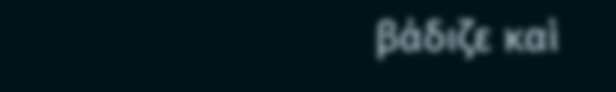βάδιζε καὶ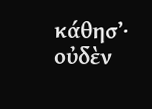κάθησʼ· οὐδὲν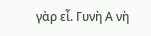γὰρ εἶ. Γυνὴ Α νὴ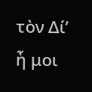τὸν Δίʼ ἦ μοι